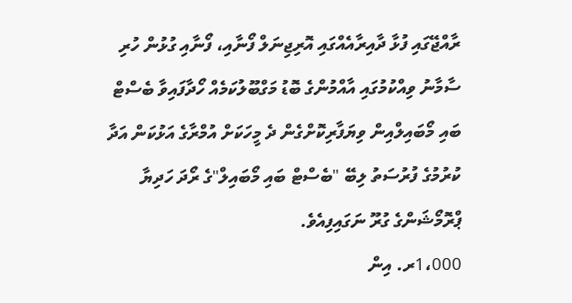ރާއްޖޭގައި ފުޅާ ދާއިރާއެއްގައި އޮރިޖިނަލް ފޯނާއި، ފޯނާއި ގުޅުން ހުރި ސާމާނު ވިއްކުމުގައި އާއްމުންގެ ބޮޑު މަގްބޫލުކަމެއް ހޯދާފައިވާ ބެސްޓް ބައި މޯބައިލްއިން ވިޔަފާރިކޮށްގެން ދެ މީހަކަށް އުމްރާގެ އަޅުކަން އަދާ ކުރުމުގެ ފުރުސަތު ލިބޭ "ބެސްޓް ބައި މޯބައިލް"ގެ ރޯދަ ހަދިޔާ ޕްރޮމޯޝަންގެ ގުރޫ ނަގައިފިއެވެ.
1،000ރ. އިން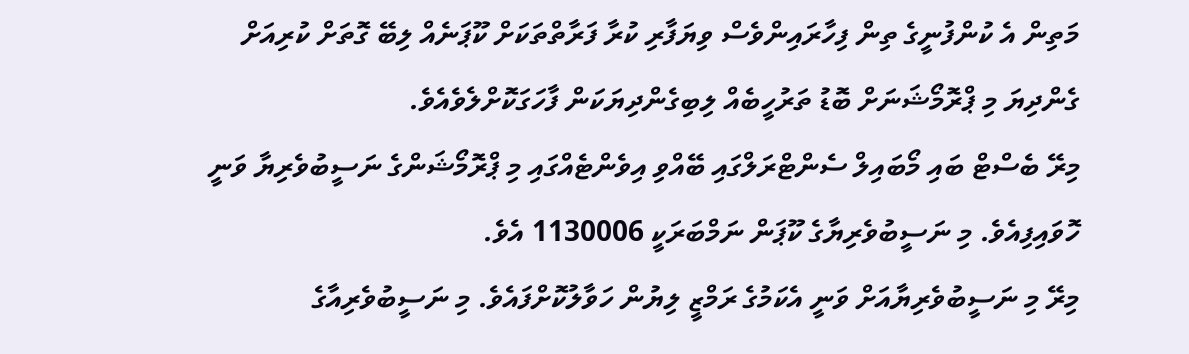މަތިން އެ ކުންފުނީގެ ތިން ފިހާރައިންވެސް ވިޔަފާރި ކުރާ ފަރާތްތަކަށް ކޫޕަނެއް ލިބޭ ގޮތަށް ކުރިއަށް ގެންދިޔަ މި ޕްރޮމޯޝަނަށް ބޮޑު ތަރުހީބެއް ލިބިގެންދިޔަކަން ފާހަގަކޮށްލެވެއެވެ.
މިރޭ ބެސްޓް ބައި މޯބައިލް ސެންޓްރަލްގައި ބޭއްވި އިވެންޓެއްގައި މި ޕްރޮމޯޝަންގެ ނަސީބުވެރިޔާ ވަނީ ހޮވައިފިއެވެ. މި ނަސީބުވެރިޔާގެ ކޫޕަން ނަމްބަރަކީ 1130006 އެވެ.
މިރޭ މި ނަސީބުވެރިޔާއަށް ވަނީ އެކަމުގެ ރަމްޒީ ލިޔުން ހަވާލުކޮށްފައެވެ. މި ނަސީބުވެރިއާގެ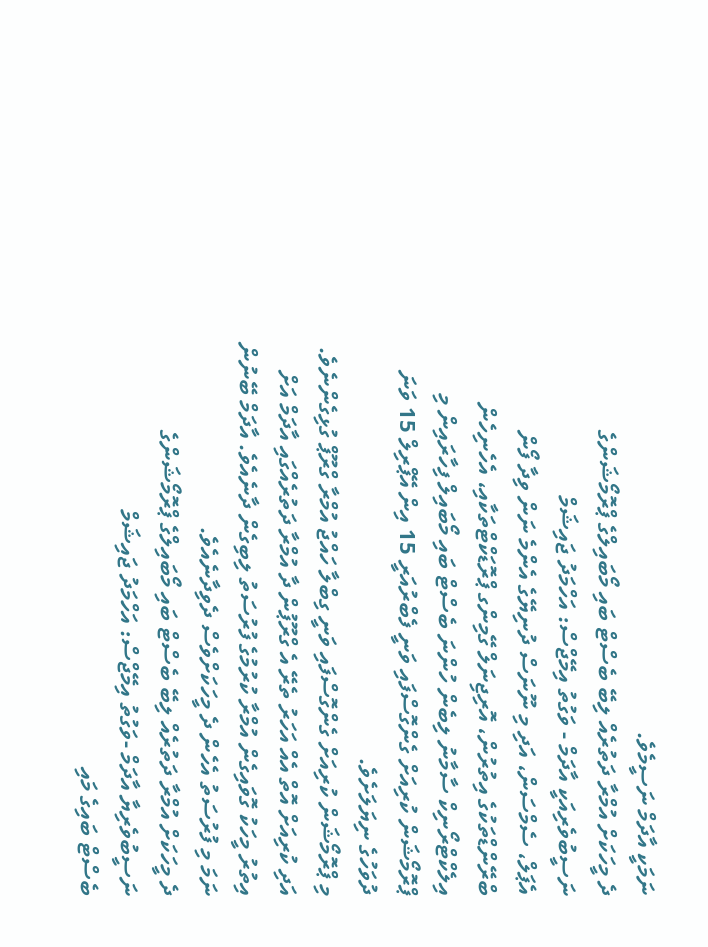ނަމަކީ އާދަމް ނަސީމެވެ.
ދެ މީހަކަށް އުމްރާ ދަތުރެއް ލިބޭ ބެސްޓް ބައި މޯބައިލްގެ ޕްރޮމޯޝަންގެ ނަސީބުވެރިއަކީ އާދަމް - ވަގުތު އިމޭޖްސް: އަހްމަދު ޖައިޝަމް
އެޕަލް، ސެމްސަން، އަދި މި ނޫނަސް ދުނިޔޭގެ އެންމެ ނަން ވިދާ ފޯން ބްރޭންޑްތަކުގެ އިތުރުން، އޮރިޖިނަލް ގޭމިންގ ޕްރޮޑަކްޓްތަކާއި، އެހެނިހެން އިލެކްޓްރޯނިކް ސާމާނު ލިބެން ހުންނަ ބެސްޓް ބައި މޯބައިލް ފިހާރައިން މި ޕްރޮމޯޝަން ކުރިއަށް ގެންގޮސްފައި ވަނީ ފެބްރުއަރީ 15 އިން އޭޕްރިލް 15 ވަނަ ދުވަހުގެ ނިޔަލަށެވެ.
މި ޕްރޮމޯޝަން ކުރިއަށް ގެންގޮސްފައި ވަނީ ގިބްލާ ހައްޖު އުމްރާ ގްރޫޕް ގުޅިގެންނެވެ. އަދި ކުރިއަށް އޮތް އެއް އަހަރު ތެރޭ އެ ގްރޫޕުން ދާ އުމްރާ ދަތުރެއްގައި އާދަމް އަށް އިތުރު މީހަކު ގޮވައިގެން އުމްރާ ކުރުމުގެ ފުރުސަތު ލިބިގެން ދާނެއެވެ. އާދަމް ބޭނުން ނަމަ މި ފުރުސަތު އެހެން ދެ މީހަކަށްވެސް ދެވިދާނެއެވެ.
ދެ މީހަކަށް އުމްރާ ދަތުރެއް ލިބޭ ބެސްޓް ބައި މޯބައިލްގެ ޕްރޮމޯޝަންގެ ނަސީބުވެރިޔާ އާދަމް -ވަގުތު އިމޭޖްސް: އަހްމަދު ޖައިޝަމް
ބެސްޓް ބައިގެ މައި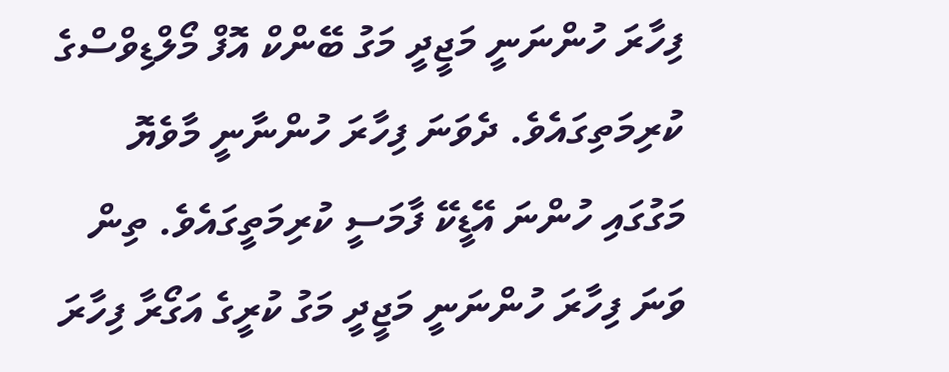ފިހާރަ ހުންނަނީ މަޖީދީ މަގު ބޭންކް އޮފް މޯލްޑިވްސްގެ ކުރިމަތިގައެވެ. ދެވަނަ ފިހާރަ ހުންނާނީ މާވެޔޮ މަގުގައި ހުންނަ އޭޑީކޭ ފާމަސީ ކުރިމަތީގައެވެ. ތިން ވަނަ ފިހާރަ ހުންނަނީ މަޖީދީ މަގު ކުރީގެ އަގޯރާ ފިހާރަ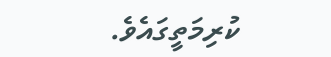ކުރިމަތީގައެވެ.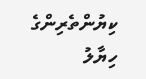ކިޔުންތެރިންގެ ހިޔާލު